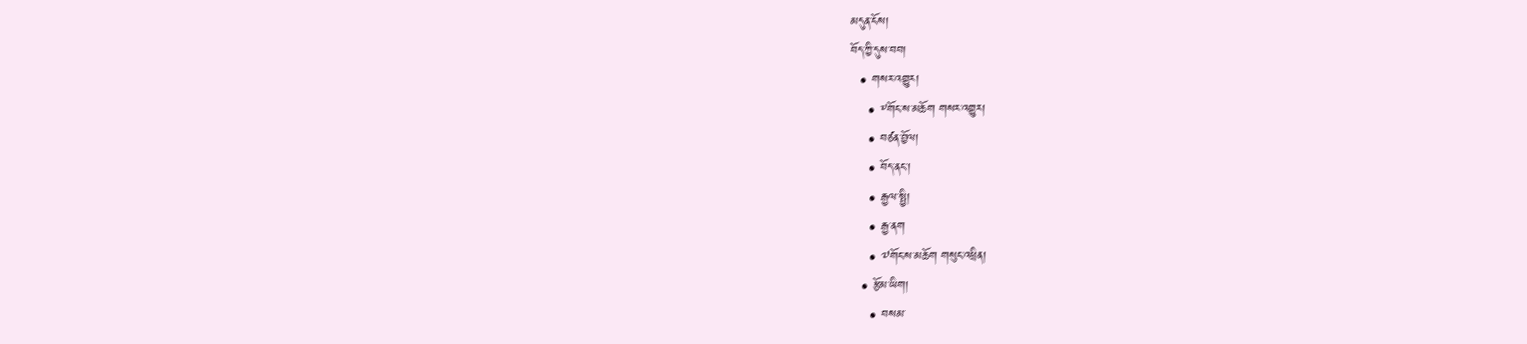མདུན་ངོས།
བོད་ཀྱི་དུས་བབ།
  • གསར་འགྱུར།
    • ༸གོང་ས་མཆོག གསར་འགྱུར།
    • བཙན་བྱོལ།
    • བོད་ནང་།
    • རྒྱལ་སྤྱི།
    • རྒྱ་ནག
    • ༧གོང་ས་མཆོག གསུང་འཕྲིན།
  • རྩོམ་ཡིག།
    • བསམ་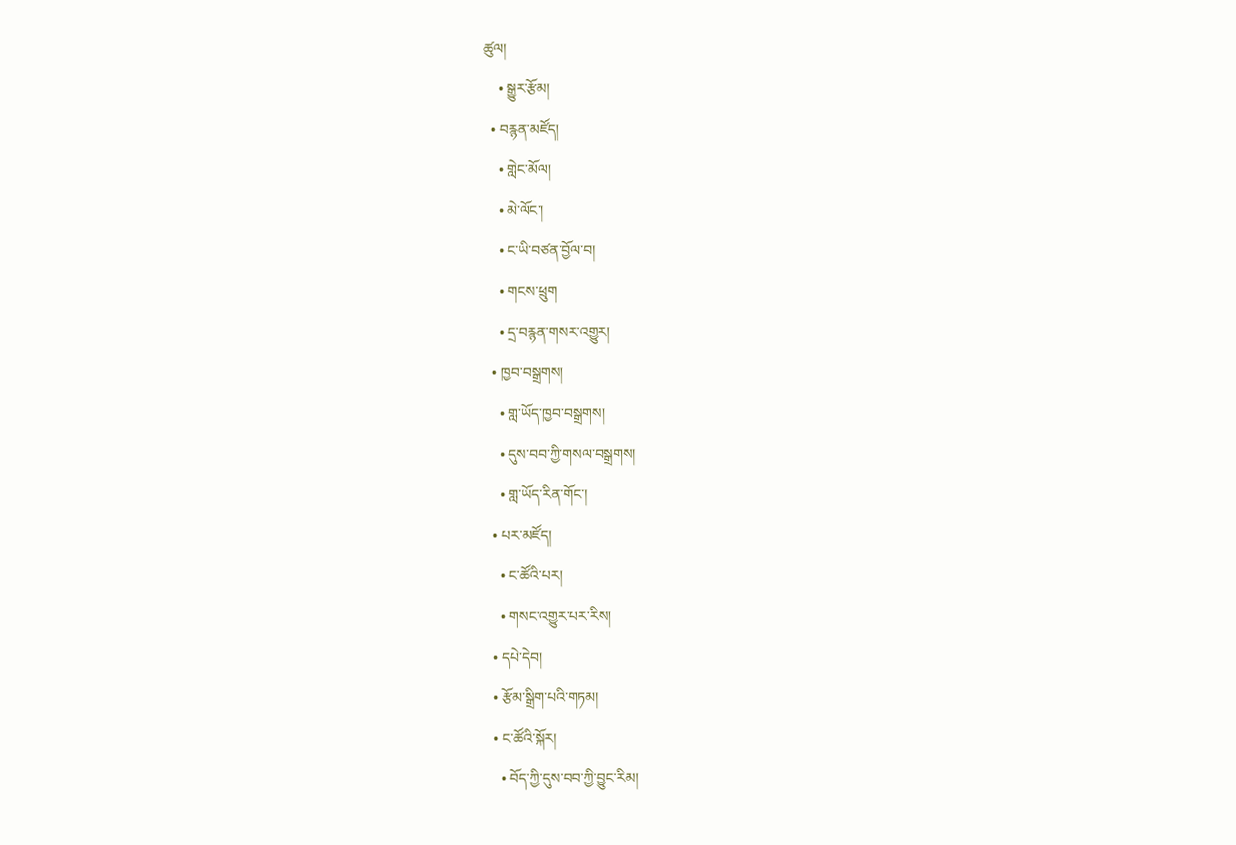ཚུལ།
    • སྒྱུར་རྩོམ།
  • བརྙན་མཛོད།
    • གླེང་མོལ།
    • མེ་ལོང་།
    • ང་ཡི་བཙན་བྱོལ་བ།
    • གངས་ཕྲུག
    • དྲ་བརྙན་གསར་འགྱུར།
  • ཁྱབ་བསྒྲགས།
    • གླ་ཡོད་ཁྱབ་བསྒྲགས།
    • དུས་བབ་ཀྱི་གསལ་བསྒྲགས།
    • གླ་ཡོད་རིན་གོང་།
  • པར་མཛོད།
    • ང་ཚོའི་པར།
    • གསང་འགྱུར་པར་རིས།
  • དཔེ་དེབ།
  • རྩོམ་སྒྲིག་པའི་གཏམ།
  • ང་ཚོའི་སྐོར།
    • བོད་ཀྱི་དུས་བབ་ཀྱི་བྱུང་རིམ།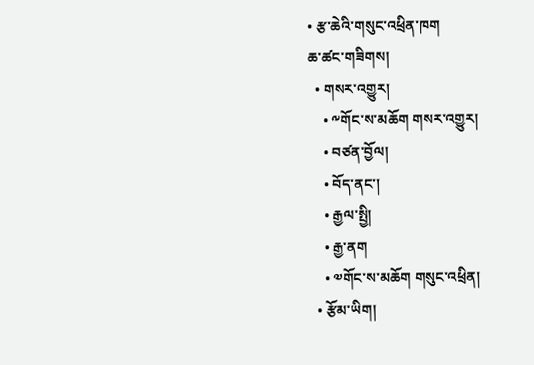• རྩ་ཆེའི་གསུང་འཕྲིན་ཁག
ཆ་ཚང་གཟིགས།
  • གསར་འགྱུར།
    • ༸གོང་ས་མཆོག གསར་འགྱུར།
    • བཙན་བྱོལ།
    • བོད་ནང་།
    • རྒྱལ་སྤྱི།
    • རྒྱ་ནག
    • ༧གོང་ས་མཆོག གསུང་འཕྲིན།
  • རྩོམ་ཡིག།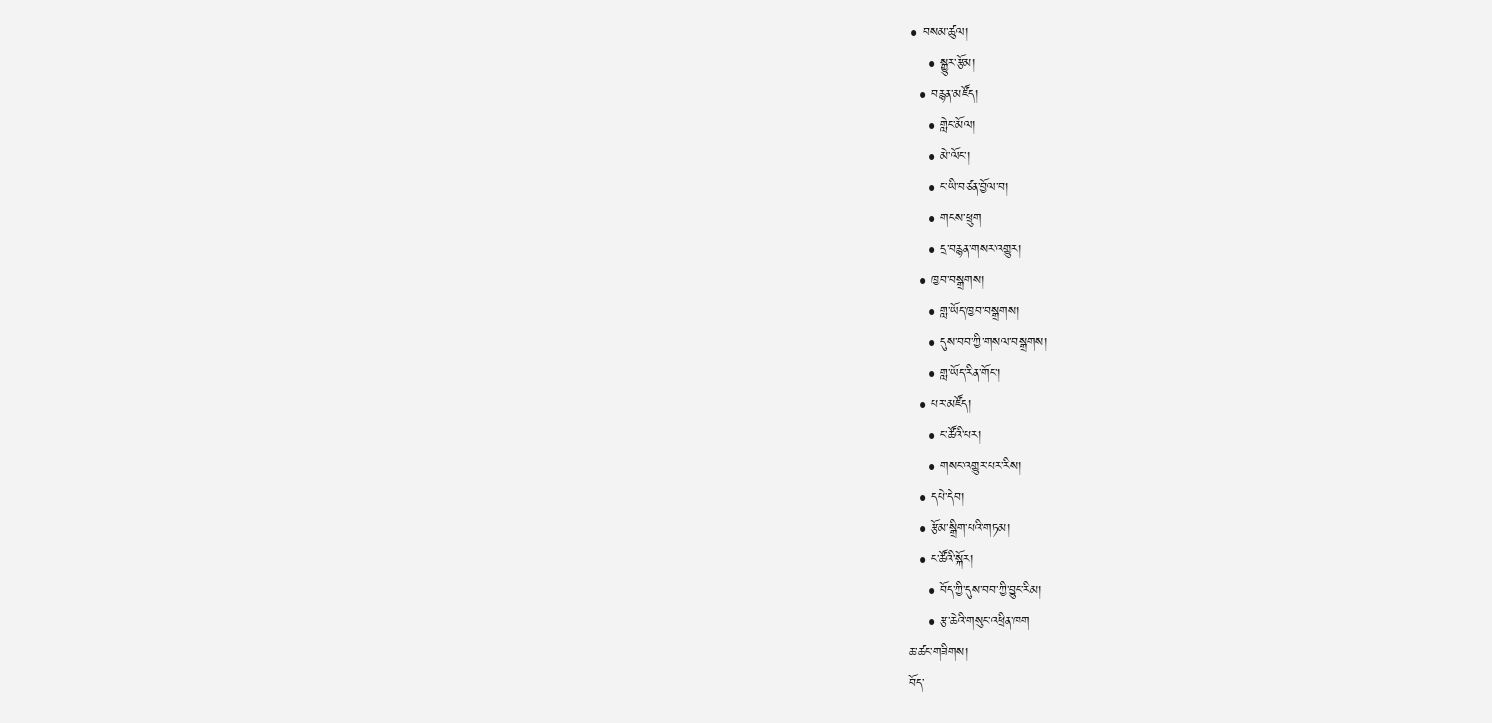• བསམ་ཚུལ།
    • སྒྱུར་རྩོམ།
  • བརྙན་མཛོད།
    • གླེང་མོལ།
    • མེ་ལོང་།
    • ང་ཡི་བཙན་བྱོལ་བ།
    • གངས་ཕྲུག
    • དྲ་བརྙན་གསར་འགྱུར།
  • ཁྱབ་བསྒྲགས།
    • གླ་ཡོད་ཁྱབ་བསྒྲགས།
    • དུས་བབ་ཀྱི་གསལ་བསྒྲགས།
    • གླ་ཡོད་རིན་གོང་།
  • པར་མཛོད།
    • ང་ཚོའི་པར།
    • གསང་འགྱུར་པར་རིས།
  • དཔེ་དེབ།
  • རྩོམ་སྒྲིག་པའི་གཏམ།
  • ང་ཚོའི་སྐོར།
    • བོད་ཀྱི་དུས་བབ་ཀྱི་བྱུང་རིམ།
    • རྩ་ཆེའི་གསུང་འཕྲིན་ཁག
ཆ་ཚང་གཟིགས།
བོད་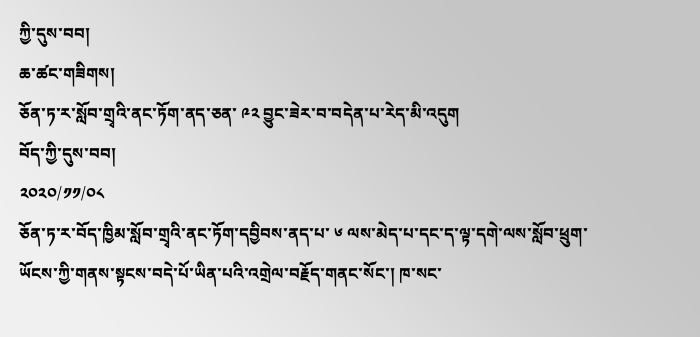ཀྱི་དུས་བབ།
ཆ་ཚང་གཟིགས།
ཅོན་ཏ་ར་སློབ་གྲྭའི་ནང་ཏོག་ནད་ཅན་ ༩༢ བྱུང་ཟེར་བ་བདེན་པ་རེད་མི་འདུག
བོད་ཀྱི་དུས་བབ།
༢༠༢༠/༡༡/༠༨
ཅོན་ཏ་ར་བོད་ཁྱིམ་སློབ་གྲྭའི་ནང་ཏོག་དབྱིབས་ནད་པ་ ༦ ལས་མེད་པ་དང་ད་ལྟ་དགེ་ལས་སློབ་ཕྲུག་ཡོངས་ཀྱི་གནས་སྟངས་བདེ་པོ་ཡིན་པའི་འགྲེལ་བརྗོད་གནང་སོང་། ཁ་སང་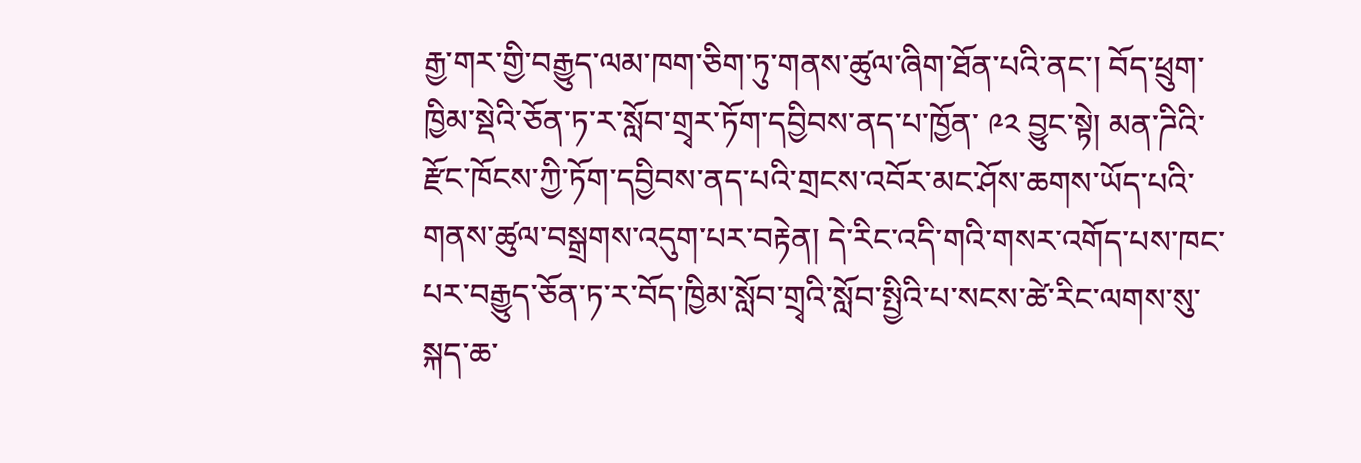རྒྱ་གར་གྱི་བརྒྱུད་ལམ་ཁག་ཅིག་ཏུ་གནས་ཚུལ་ཞིག་ཐོན་པའི་ནང་། བོད་ཕྲུག་ཁྱིམ་སྡེའི་ཅོན་ཏ་ར་སློབ་གྲྭར་ཏོག་དབྱིབས་ནད་པ་ཁྱོན་ ༩༢ བྱུང་སྟེ། མན་ཌིའི་རྫོང་ཁོངས་ཀྱི་ཏོག་དབྱིབས་ནད་པའི་གྲངས་འབོར་མང་ཤོས་ཆགས་ཡོད་པའི་གནས་ཚུལ་བསྒྲགས་འདུག་པར་བརྟེན། དེ་རིང་འདི་གའི་གསར་འགོད་པས་ཁང་པར་བརྒྱུད་ཅོན་ཏ་ར་བོད་ཁྱིམ་སློབ་གྲྭའི་སློབ་སྤྱིའི་པ་སངས་ཚེ་རིང་ལགས་སུ་སྐད་ཆ་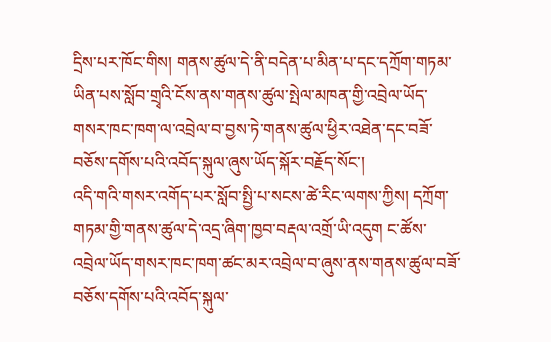དྲིས་པར་ཁོང་གིས། གནས་ཚུལ་དེ་ནི་བདེན་པ་མིན་པ་དང་དཀྲོག་གཏམ་ཡིན་པས་སློབ་གྲྭའི་ངོས་ནས་གནས་ཚུལ་སྤེལ་མཁན་གྱི་འབྲེལ་ཡོད་གསར་ཁང་ཁག་ལ་འབྲེལ་བ་བྱས་ཏེ་གནས་ཚུལ་ཕྱིར་འཐེན་དང་བཟོ་བཅོས་དགོས་པའི་འབོད་སྐུལ་ཞུས་ཡོད་སྐོར་བརྗོད་སོང་།
འདི་གའི་གསར་འགོད་པར་སློབ་སྤྱི་པ་སངས་ཚེ་རིང་ལགས་ཀྱིས། དཀྲོག་གཏམ་གྱི་གནས་ཚུལ་དེ་འདྲ་ཞིག་ཁྱབ་བརྡལ་འགྲོ་ཡི་འདུག ང་ཚོས་འབྲེལ་ཡོད་གསར་ཁང་ཁག་ཚང་མར་འབྲེལ་བ་ཞུས་ནས་གནས་ཚུལ་བཟོ་བཅོས་དགོས་པའི་འབོད་སྐུལ་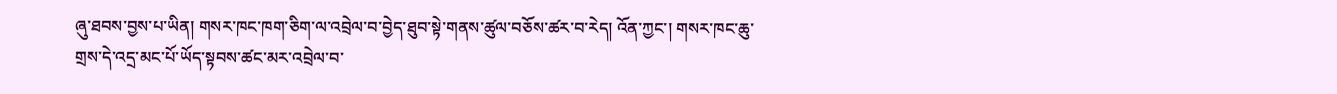ཞུ་ཐབས་བྱས་པ་ཡིན། གསར་ཁང་ཁག་ཅིག་ལ་འབྲེལ་བ་བྱེད་ཐུབ་སྟེ་གནས་ཚུལ་བཅོས་ཚར་བ་རེད། འོན་ཀྱང་། གསར་ཁང་ཆུ་གྲས་དེ་འདྲ་མང་པོ་ཡོད་སྟབས་ཚང་མར་འབྲེལ་བ་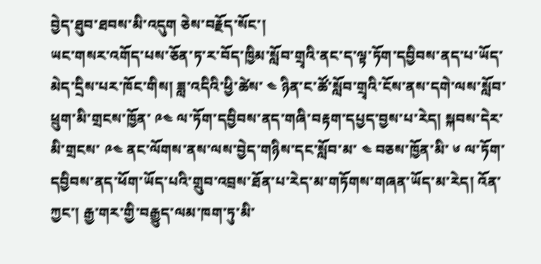བྱེད་ཐུབ་ཐབས་མི་འདུག ཅེས་བརྗོད་སོང་།
ཡང་གསར་འགོད་པས་ཅོན་ཏ་ར་བོད་ཁྱིམ་སློབ་གྲྭའི་ནང་ད་ལྟ་ཏོག་དབྱིབས་ནད་པ་ཡོད་མེད་དྲིས་པར་ཁོང་གིས། ཟླ་འདིའི་ཕྱི་ཚེས་ ༤ ཉིན་ང་ཚོ་སློབ་གྲྭའི་ངོས་ནས་དགེ་ལས་སློབ་ཕྲུག་མི་གྲངས་ཁྱོན་ ༩༤ ལ་ཏོག་དབྱིབས་ནད་གཞི་བརྟག་དཔྱད་བྱས་པ་རེད། སྐབས་དེར་མི་གྲངས་ ༩༤ ནང་ལོགས་ནས་ལས་བྱེད་གཉིས་དང་སློབ་མ་ ༤ བཅས་ཁྱོན་མི་ ༦ ལ་ཏོག་དབྱིབས་ནད་ཕོག་ཡོད་པའི་གྲུབ་འབྲས་ཐོན་པ་རེད་མ་གཏོགས་གཞན་ཡོད་མ་རེད། འོན་ཀྱང་། རྒྱ་གར་གྱི་བརྒྱུད་ལམ་ཁག་ཏུ་མི་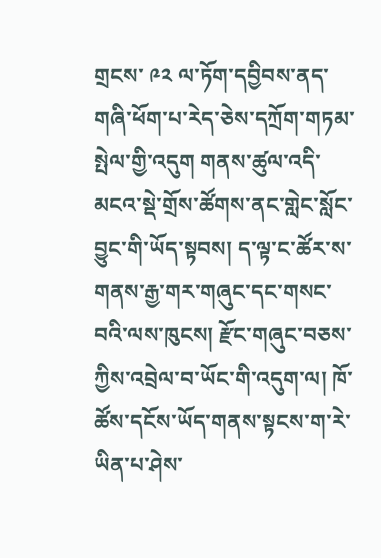གྲངས་ ༩༢ ལ་ཏོག་དབྱིབས་ནད་གཞི་ཕོག་པ་རེད་ཅེས་དཀྲོག་གཏམ་སྤེལ་གྱི་འདུག གནས་ཚུལ་འདི་མངའ་སྡེ་གྲོས་ཚོགས་ནང་གླེང་སློང་བྱུང་གི་ཡོད་སྟབས། ད་ལྟ་ང་ཚོར་ས་གནས་རྒྱ་གར་གཞུང་དང་གསང་བའི་ལས་ཁུངས། རྫོང་གཞུང་བཅས་ཀྱིས་འབྲེལ་བ་ཡོང་གི་འདུག་ལ། ཁོ་ཚོས་དངོས་ཡོད་གནས་སྟངས་ག་རེ་ཡིན་པ་ཤེས་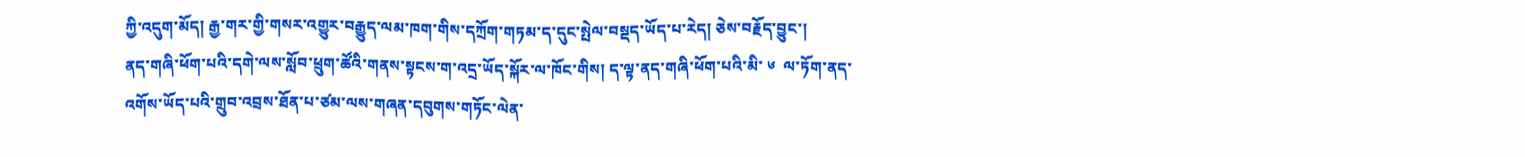ཀྱི་འདུག་མོད། རྒྱ་གར་གྱི་གསར་འགྱུར་བརྒྱུད་ལམ་ཁག་གིས་དཀྲོག་གཏམ་ད་དུང་སྤེལ་བསྡད་ཡོད་པ་རེད། ཅེས་བརྗོད་བྱུང་།
ནད་གཞི་ཕོག་པའི་དགེ་ལས་སློབ་ཕྲུག་ཚོའི་གནས་སྟངས་ག་འདྲ་ཡོད་སྐོར་ལ་ཁོང་གིས། ད་ལྟ་ནད་གཞི་ཕོག་པའི་མི་ ༦  ལ་ཏོག་ནད་འགོས་ཡོད་པའི་གྲུབ་འབྲས་ཐོན་པ་ཙམ་ལས་གཞན་དབུགས་གཏོང་ལེན་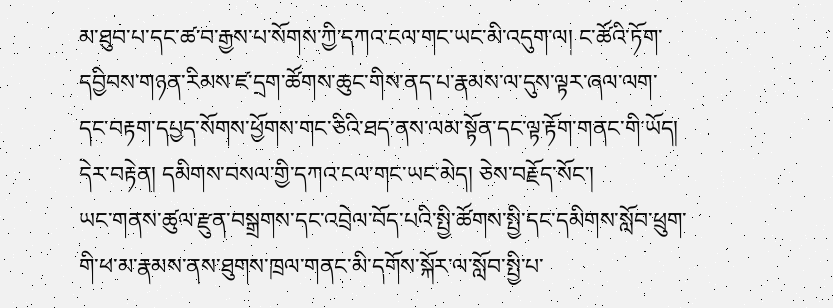མ་ཐུབ་པ་དང་ཚ་བ་རྒྱས་པ་སོགས་ཀྱི་དཀའ་ངལ་གང་ཡང་མི་འདུག་ལ། ང་ཚོའི་ཏོག་དབྱིབས་གཉན་རིམས་ཛ་དྲག་ཚོགས་ཆུང་གིས་ནད་པ་རྣམས་ལ་དུས་ལྟར་ཞལ་ལག་དང་བརྟག་དཔྱད་སོགས་ཕྱོགས་གང་ཅིའི་ཐད་ནས་ལམ་སྟོན་དང་ལྟ་རྟོག་གནང་གི་ཡོད། དེར་བརྟེན། དམིགས་བསལ་གྱི་དཀའ་ངལ་གང་ཡང་མེད། ཅེས་བརྗོད་སོང་།
ཡང་གནས་ཚུལ་རྫུན་བསྒྲགས་དང་འབྲེལ་བོད་པའི་སྤྱི་ཚོགས་སྤྱི་དང་དམིགས་སློབ་ཕྲུག་གི་ཕ་མ་རྣམས་ནས་ཐུགས་ཁྲལ་གནང་མི་དགོས་སྐོར་ལ་སློབ་སྤྱི་པ་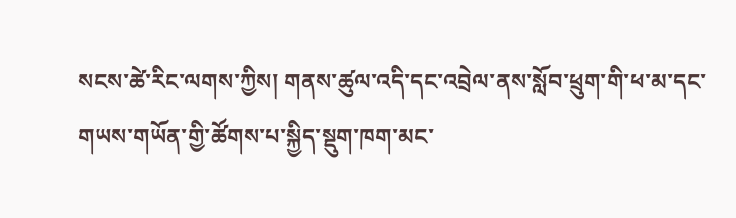སངས་ཚེ་རིང་ལགས་ཀྱིས། གནས་ཚུལ་འདི་དང་འབྲེལ་ནས་སློབ་ཕྲུག་གི་ཕ་མ་དང་གཡས་གཡོན་གྱི་ཚོགས་པ་སྐྱིད་སྡུག་ཁག་མང་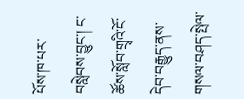པོས་ཁ་པར་བསླེབས་བྱུང་། ང་ཚོས་སློབ་གྲྭའི་ངོ་དེབ་བརྒྱུད་ནས་གསལ་བཤད་སྤེལ་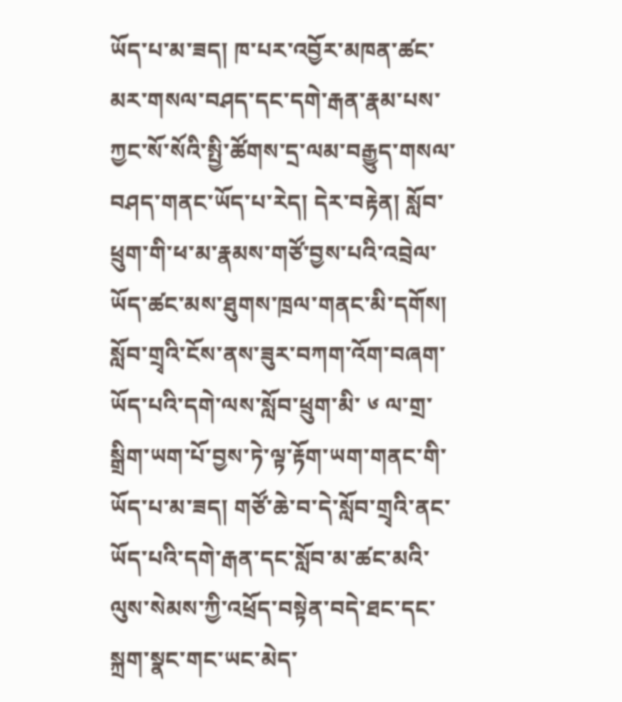ཡོད་པ་མ་ཟད། ཁ་པར་འབྱོར་མཁན་ཚང་མར་གསལ་བཤད་དང་དགེ་རྒན་རྣམ་པས་ཀྱང་སོ་སོའི་སྤྱི་ཚོགས་དྲ་ལམ་བརྒྱུད་གསལ་བཤད་གནང་ཡོད་པ་རེད། དེར་བརྟེན། སློབ་ཕྲུག་གི་ཕ་མ་རྣམས་གཙོ་བྱས་པའི་འབྲེལ་ཡོད་ཚང་མས་ཐུགས་ཁྲལ་གནང་མི་དགོས། སློབ་གྲྭའི་ངོས་ནས་ཟུར་བཀག་འོག་བཞག་ཡོད་པའི་དགེ་ལས་སློབ་ཕྲུག་མི་ ༦ ལ་གྲ་སྒྲིག་ཡག་པོ་བྱས་ཏེ་ལྟ་རྟོག་ཡག་གནང་གི་ཡོད་པ་མ་ཟད། གཙོ་ཆེ་བ་དེ་སློབ་གྲྭའི་ནང་ཡོད་པའི་དགེ་རྒན་དང་སློབ་མ་ཚང་མའི་ལུས་སེམས་ཀྱི་འཕྲོད་བསྟེན་བདེ་ཐང་དང་སྐྲག་སྣང་གང་ཡང་མེད་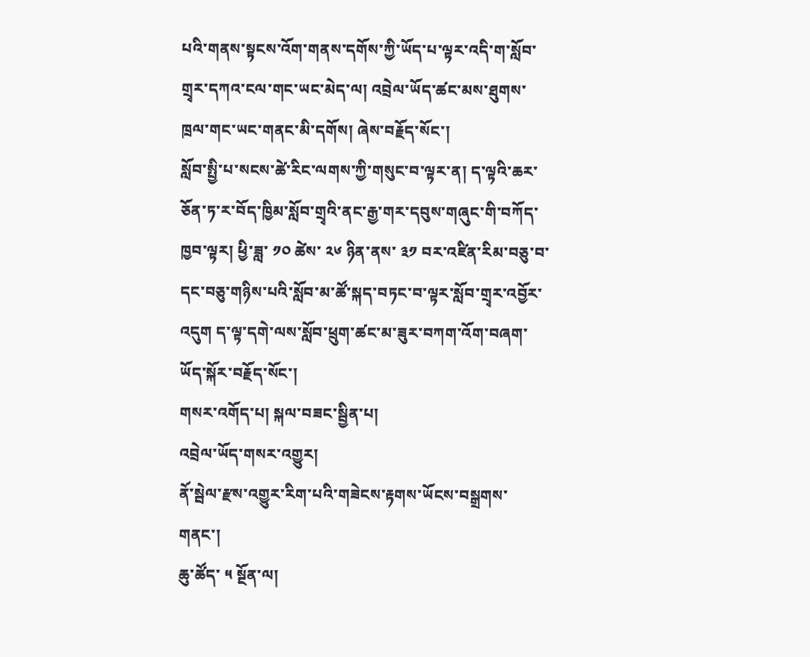པའི་གནས་སྟངས་འོག་གནས་དགོས་ཀྱི་ཡོད་པ་ལྟར་འདི་ག་སློབ་གྲྭར་དཀའ་ངལ་གང་ཡང་མེད་ལ། འབྲེལ་ཡོད་ཚང་མས་ཐུགས་ཁྲལ་གང་ཡང་གནང་མི་དགོས། ཞེས་བརྗོད་སོང་།
སློབ་སྤྱི་པ་སངས་ཚེ་རིང་ལགས་ཀྱི་གསུང་བ་ལྟར་ན། ད་ལྟའི་ཆར་ཅོན་ཏ་ར་བོད་ཁྱིམ་སློབ་གྲྭའི་ནང་རྒྱ་གར་དབུས་གཞུང་གི་བཀོད་ཁྱབ་ལྟར། ཕྱི་ཟླ་ ༡༠ ཚེས་ ༢༦ ཉིན་ནས་ ༣༡ བར་འཛིན་རིམ་བཅུ་བ་དང་བཅུ་གཉིས་པའི་སློབ་མ་ཚོ་སྐད་བཏང་བ་ལྟར་སློབ་གྲྭར་འབྱོར་འདུག ད་ལྟ་དགེ་ལས་སློབ་ཕྲུག་ཚང་མ་ཟུར་བཀག་འོག་བཞག་ཡོད་སྐོར་བརྗོད་སོང་།
གསར་འགོད་པ། སྐལ་བཟང་སྦྱིན་པ།
འབྲེལ་ཡོད་གསར་འགྱུར།
ནོ་སྦེལ་རྫས་འགྱུར་རིག་པའི་གཟེངས་རྟགས་ཡོངས་བསྒྲགས་གནང་།
ཆུ་ཚོད་ ༥ སྔོན་ལ།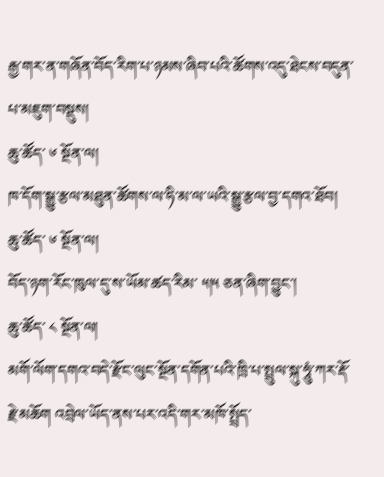རྒྱ་གར་ན་གཞོན་བོད་རིག་པ་ཉམས་ཞིབ་པའི་ཚོགས་འདུ་ཐེངས་བདུན་པ་མཇུག་བསྡུས།
ཆུ་ཚོད་ ༦ སྔོན་ལ།
ཁ་དོག་སྒྱུ་རྩལ་མཐུན་ཚོགས་ལ་ཧི་མ་ལ་ཡའི་སྒྱུ་རྩལ་བྱ་དགའ་ཐོབ།
ཆུ་ཚོད་ ༦ སྔོན་ལ།
བོད་ཉག་རོང་ཁུལ་དུ་ས་ཡོམ་ཚད་རིམ་ ༥།༥ ཅན་ཞིག་བྱུང་།
ཆུ་ཚོད་ ༨ སྔོན་ལ།
མགོ་ལོག་དགའ་བདེ་རྫོང་ལུང་སྔོན་དགོན་པའི་ཁྲི་པ་སྤྲུལ་སྐུ་ཧཱུཾ་ཀར་རྡོ་རྗེ་མཆོག འབྲེལ་ཡོད་ནས་པར་འདི་གར་མཁོ་སྤྲོད་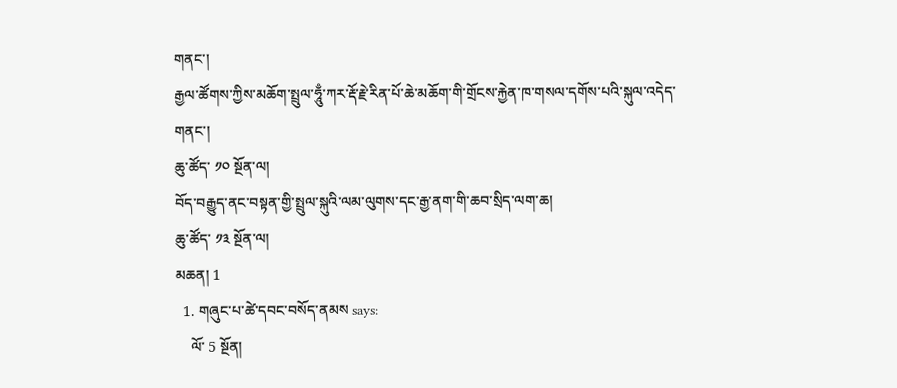གནང་།
རྒྱལ་ཚོགས་ཀྱིས་མཆོག་སྤྲུལ་ཧཱུྃ་ཀར་རྡོ་རྗེ་རིན་པོ་ཆེ་མཆོག་གི་གྲོངས་རྐྱེན་ཁ་གསལ་དགོས་པའི་སྐུལ་འདེད་གནང་།
ཆུ་ཚོད་ ༡༠ སྔོན་ལ།
བོད་བརྒྱུད་ནང་བསྟན་གྱི་སྤྲུལ་སྐུའི་ལམ་ལུགས་དང་རྒྱ་ནག་གི་ཆབ་སྲིད་ལག་ཆ།
ཆུ་ཚོད་ ༡༣ སྔོན་ལ།
མཆན། 1
  1. གཞུང་པ་ཚེ་དབང་བསོད་ནམས says:
    ལོ་ 5 སྔོན།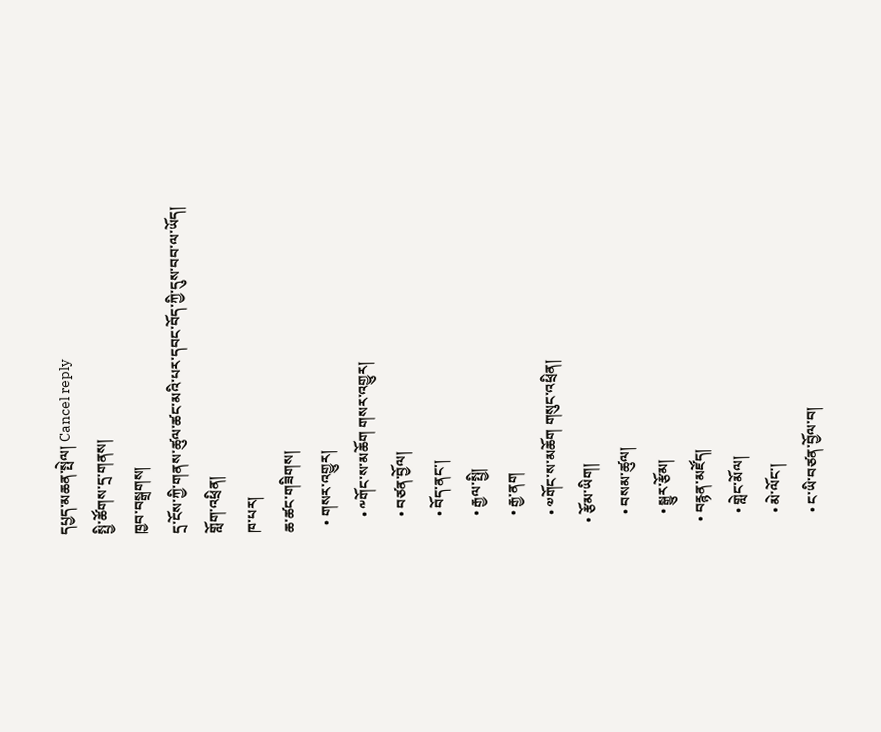དཔྱད་མཆན་སྤེལ། Cancel reply
སྤྱི་ཚོགས་དྲ་གནས།
ཁྱབ་བསྒྲགས།
དྲ་ངོས་ཀྱི་གནས་ཚུལ་ཚང་མའི་པར་དབང་བོད་ཀྱི་དུས་བབ་ལ་ཡོད།
གློག་འཕྲིན།
ཁ་པར།
ཆ་ཚང་གཟིགས།
  • གསར་འགྱུར།
    • ༸གོང་ས་མཆོག གསར་འགྱུར།
    • བཙན་བྱོལ།
    • བོད་ནང་།
    • རྒྱལ་སྤྱི།
    • རྒྱ་ནག
    • ༧གོང་ས་མཆོག གསུང་འཕྲིན།
  • རྩོམ་ཡིག།
    • བསམ་ཚུལ།
    • སྒྱུར་རྩོམ།
  • བརྙན་མཛོད།
    • གླེང་མོལ།
    • མེ་ལོང་།
    • ང་ཡི་བཙན་བྱོལ་བ།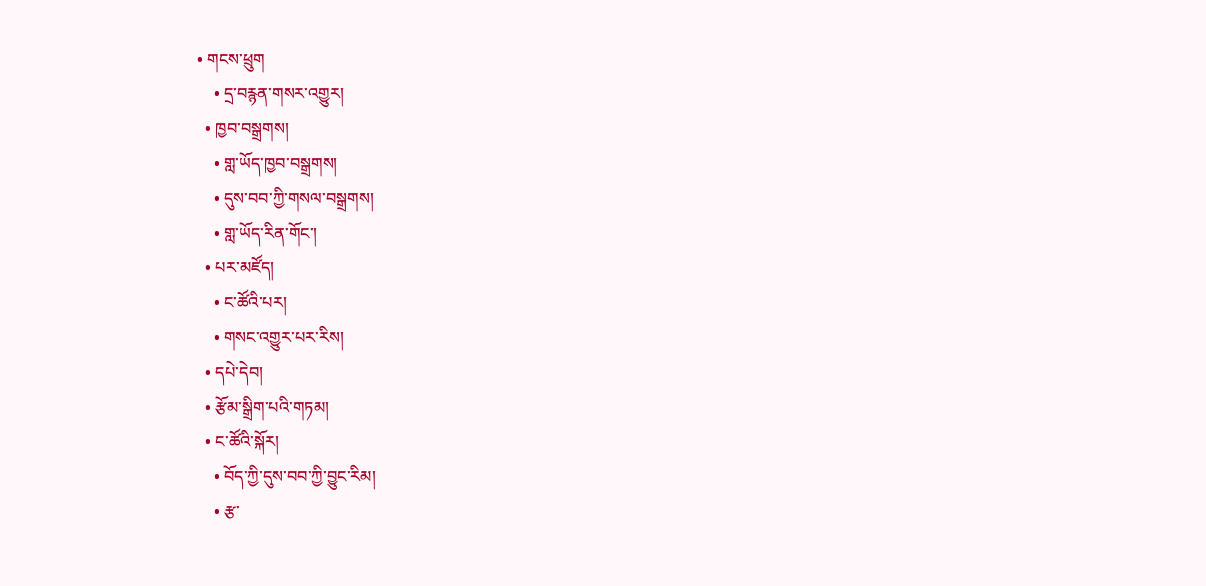• གངས་ཕྲུག
    • དྲ་བརྙན་གསར་འགྱུར།
  • ཁྱབ་བསྒྲགས།
    • གླ་ཡོད་ཁྱབ་བསྒྲགས།
    • དུས་བབ་ཀྱི་གསལ་བསྒྲགས།
    • གླ་ཡོད་རིན་གོང་།
  • པར་མཛོད།
    • ང་ཚོའི་པར།
    • གསང་འགྱུར་པར་རིས།
  • དཔེ་དེབ།
  • རྩོམ་སྒྲིག་པའི་གཏམ།
  • ང་ཚོའི་སྐོར།
    • བོད་ཀྱི་དུས་བབ་ཀྱི་བྱུང་རིམ།
    • རྩ་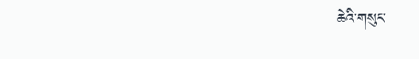ཆེའི་གསུང་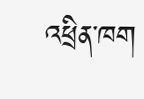འཕྲིན་ཁག